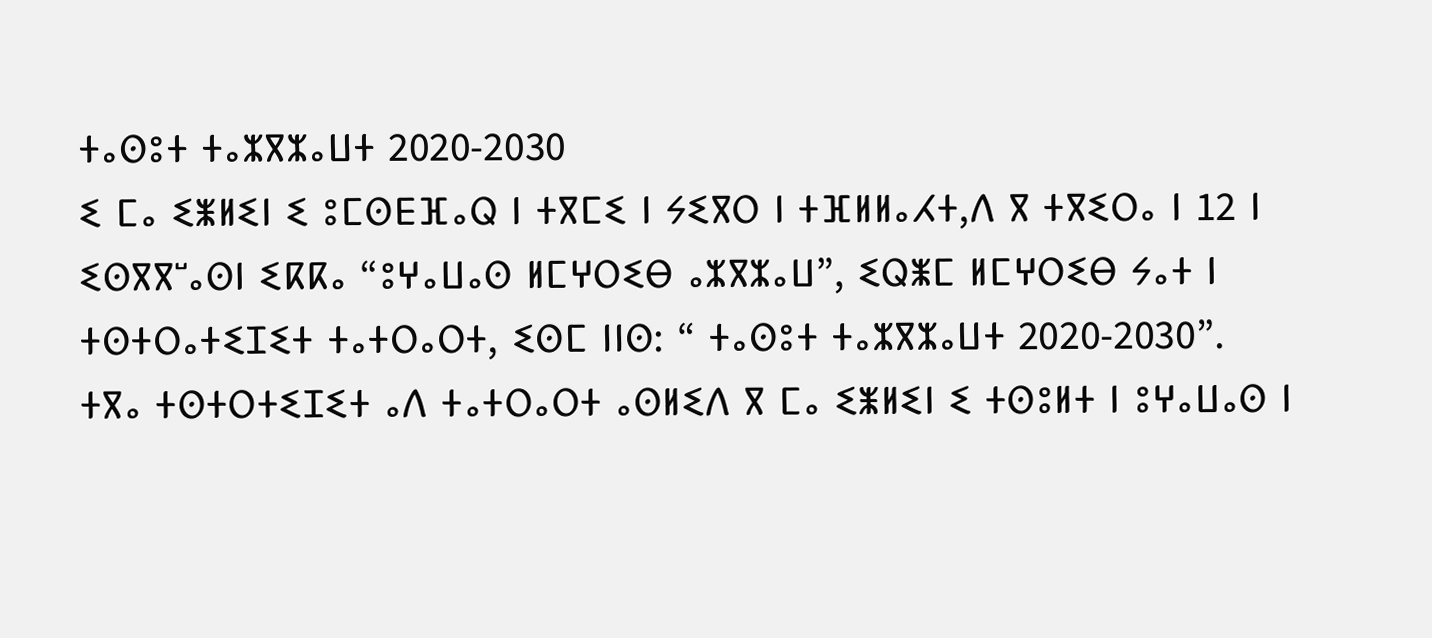ⵜⴰⵙⵓⵜ ⵜⴰⵣⴳⵣⴰⵡⵜ 2020-2030
ⵉ ⵎⴰ ⵉⵥⵍⵉⵏ ⵉ ⵓⵎⵙⴹⴼⴰⵕ ⵏ ⵜⴳⵎⵉ ⵏ ⵢⵉⴳⵔ ⵏ ⵜⴼⵍⵍⴰⵃⵜ,ⴷ ⴳ ⵜⴳⵉⵔⴰ ⵏ 12 ⵏ ⵉⵙⴳⴳⵯⴰⵙⵏ ⵉⴽⴽⴰ “ⵓⵖⴰⵡⴰⵙ ⵍⵎⵖⵔⵉⴱ ⴰⵣⴳⵣⴰⵡ”, ⵉⵕⵥⵎ ⵍⵎⵖⵔⵉⴱ ⵢⴰⵜ ⵏ ⵜⵙⵜⵔⴰⵜⵉⵊⵉⵜ ⵜⴰⵜⵔⴰⵔⵜ, ⵉⵙⵎ ⵏⵏⵙ: “ ⵜⴰⵙⵓⵜ ⵜⴰⵣⴳⵣⴰⵡⵜ 2020-2030”.
ⵜⴳⴰ ⵜⵙⵜⵔⵜⵉⵊⵉⵜ ⴰⴷ ⵜⴰⵜⵔⴰⵔⵜ ⴰⵙⵍⵉⴷ ⴳ ⵎⴰ ⵉⵥⵍⵉⵏ ⵉ ⵜⵙⵓⵍⵜ ⵏ ⵓⵖⴰⵡⴰⵙ ⵏ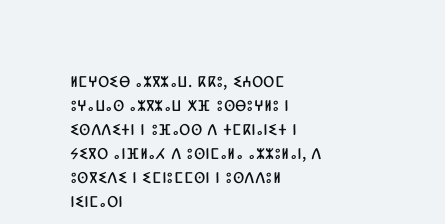ⵍⵎⵖⵔⵉⴱ ⴰⵣⴳⵣⴰⵡ. ⴽⴽⵓ, ⵉⵄⵔⵔⵎ ⵓⵖⴰⵡⴰⵙ ⴰⵣⴳⵣⴰⵡ ⵅⴼ ⵓⵙⴱⵓⵖⵍⵓ ⵏ ⵉⵙⴷⴷⵉⵜⵏ ⵏ ⵓⴼⴰⵔⵙ ⴷ ⵜⵎⴽⵏⴰⵏⵉⵜ ⵏ ⵢⵉⴳⵔ ⴰⵏⴼⵍⴰⵃ ⴷ ⵓⵙⵏⵎⴰⵍⴰ ⴰⵣⵣⵓⵍⴰⵏ, ⴷ ⵓⵙⴳⵉⴷⵉ ⵏ ⵉⵎⵏⵓⵎⵎⵙⵏ ⵏ ⵓⵙⴷⴷⵓⵍ ⵏⵉⵏⵎⴰⵔⵏ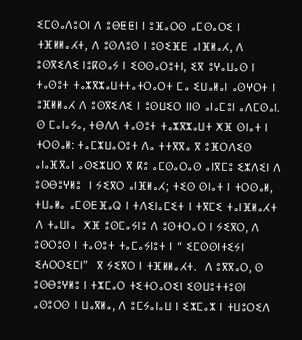ⵉⵎⵙⴰⴷⵓⵔⵏ ⴷ ⵓⴱⵟⵟⵏ ⵏ ⵓⴼⴰⵔⵙ ⴰⵎⵙⴰⵔⵉ ⵏ ⵜⴼⵍⵍⴰⵃⵜ, ⴷ ⵓⵙⴷⵓⵙ ⵏ ⵓⵙⵉⴼⴹ ⴰⵏⴼⵍⴰⵃ, ⴷ ⵓⵙⴳⵉⴷⵉ ⵏⵓⴽⵙⴰⵢ ⵏ ⵉⵙⵙⴰⵔⵓⵜⵏ, ⵉⴳ ⵓⵖⴰⵡⴰⵙ ⵏ ⵜⴰⵙⵓⵜ ⵜⴰⵣⴳⵣⴰⵡⵜⵜⴰⵜⵔⴰⵔⵜ ⵎⴰ ⵉⵡⴰⵍⴰⵏ ⴰⵙⵖⵔⵜ ⵏ ⵓⴼⵍⵍⴰⵃ ⴷ ⵓⵙⴳⵉⴷⵉ ⵏ ⵓⵙⵡⵉⵔ ⵏⵏⵙ ⴰⵏⴰⵎⵓⵏ ⴰⴷⵎⵙⴰⵏ.
ⵙ ⵎⴰⵏⴰⵢⴰ, ⵜⴱⴷⴷ ⵜⴰⵙⵓⵜ ⵜⴰⵣⴳⵣⴰⵡⵜ ⵅⴼ ⵙⵏⴰⵜ ⵏ ⵜⵔⵙⴰⵍ: ⵜⴰⵎⵣⵡⴰⵔⵓⵜ ⴷⴰ ⵜⵜⴳⴳⴰ ⴳ ⵓⴼⵔⴷⵉⵙ ⴰⵏⴰⴼⴳⴰⵏ ⴰⵙⵉⵣⵡⵔ ⴳ ⴽⵓ ⴰⵎⵙⴰⵔⴰⵙ ⴰⵏⴳⵎⵓ ⵉⵣⴷⵉⵏ ⴷ ⵓⵙⴱⵓⵖⵍⵓ  ⵏ ⵢⵉⴳⵔ ⴰⵏⴼⵍⴰⵃ; ⵜⵉⵙ ⵙⵏⴰⵜ ⵏ ⵜⵔⵙⴰⵍ, ⵜⵡⴰⵍⴰ ⴰⵎⵙⴹⴼⴰⵕ ⵏ ⵜⴷⵉⵏⴰⵎⵉⵜ ⵏ ⵜⴳⵎⵉ ⵜⴰⵏⴼⵍⴰⵃⵜ ⴷ ⵜⴰⵡⵏⴰ  ⵅⴼ ⵓⵙⵎⴰⵢⵏⵓ ⴷ ⵓⵙⵜⵔⴰⵔ ⵏ ⵢⵉⴳⵔ, ⴷ ⵓⵙⵔⵓⵙ ⵏ ⵜⴰⵙⵓⵜ ⵜⴰⵎⴰⵢⵏⵓⵜ ⵏ “ ⵉⵎⵙⵙⵏⵜⵉⵢⵏ ⵉⵄⵔⵔⵉⵎⵏ”  ⴳ ⵢⵉⴳⵔ ⵏ ⵜⴼⵍⵍⴰⵃⵜ.  ⴷ ⵓⴳⴳⴰⵔ, ⵙ ⵓⵙⴱⵓⵖⵍⵓ ⵏ ⵜⵣⵎⴰⵔ ⵜⵉⵜⵔⴰⵔⵉⵏ ⵉⵙⵡⵓⵜⵜⵓⵙⵏ ⴰⵙⵓⵔⵙ ⵏ ⵡⴰⴳⵍⴰ, ⴷ ⵓⵎⵢⴰⵏⴰⵡ ⵏ ⵉⵣⵎⴰⵣ ⵏ ⵜⵡⵓⵔⵉⴷ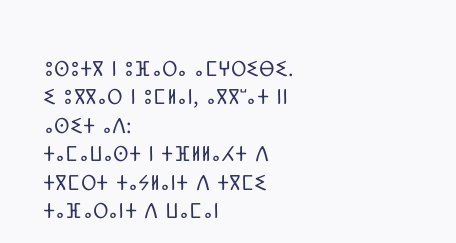ⵓⵙⵓⵜⴳ ⵏ ⵓⴼⴰⵔⴰ ⴰⵎⵖⵔⵉⴱⵉ.
ⵉ ⵓⴳⴳⴰⵔ ⵏ ⵓⵎⵍⴰⵏ, ⴰⴳⴳⵯⴰⵜ ⵏⵏ ⴰⵙⵉⵜ ⴰⴷ:
ⵜⴰⵎⴰⵡⴰⵙⵜ ⵏ ⵜⴼⵍⵍⴰⵃⵜ ⴷ ⵜⴳⵎⵔⵜ ⵜⴰⵢⵍⴰⵏⵜ ⴷ ⵜⴳⵎⵉ ⵜⴰⴼⴰⵔⴰⵏⵜ ⴷ ⵡⴰⵎⴰⵏ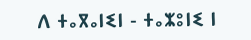ⴷ ⵜⴰⴳⴰⵏⵉⵏ - ⵜⴰⵣⵓⵏⵉ ⵏ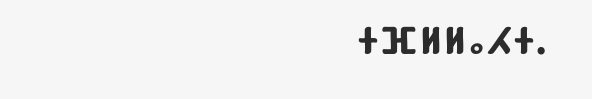ⵜⴼⵍⵍⴰⵃⵜ.